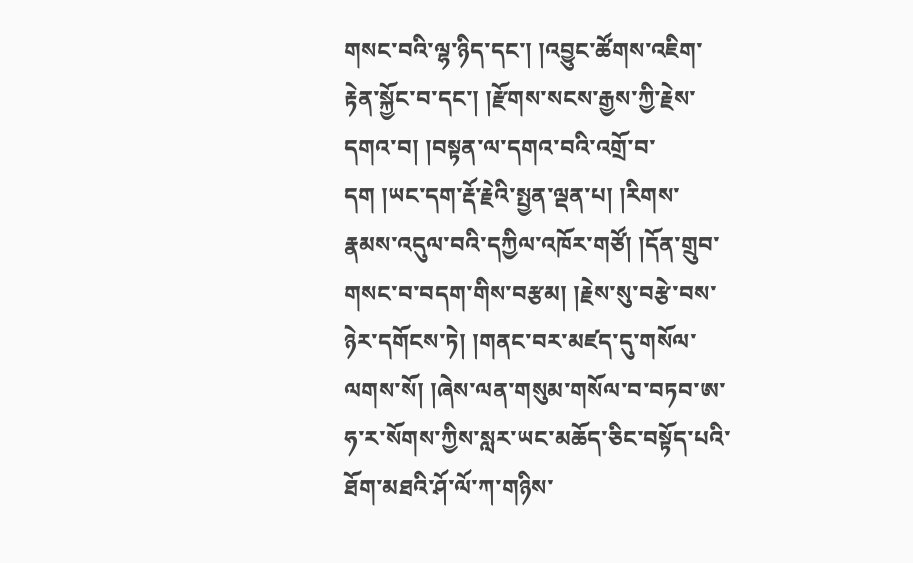གསང་བའི་ལྷ་ཉིད་དང་། །འབྱུང་ཚོགས་འཇིག་རྟེན་སྐྱོང་བ་དང་། །རྫོགས་སངས་རྒྱས་ཀྱི་རྗེས་དགའ་བ། །བསྟན་ལ་དགའ་བའི་འགྲོ་བ་དག །ཡང་དག་རྡོ་རྗེའི་སྤྱན་ལྡན་པ། །རིགས་རྣམས་འདུལ་བའི་དཀྱིལ་འཁོར་གཙོ། །དོན་གྲུབ་གསང་བ་བདག་གིས་བརྩམ། །རྗེས་སུ་བརྩེ་བས་ཉེར་དགོངས་ཏེ། །གནང་བར་མཛད་དུ་གསོལ་ལགས་སོ། །ཞེས་ལན་གསུམ་གསོལ་བ་བཏབ་ཨ་ཧ་ར་སོགས་ཀྱིས་སླར་ཡང་མཆོད་ཅིང་བསྟོད་པའི་ཐོག་མཐའི་ཤོ་ལོ་ཀ་གཉིས་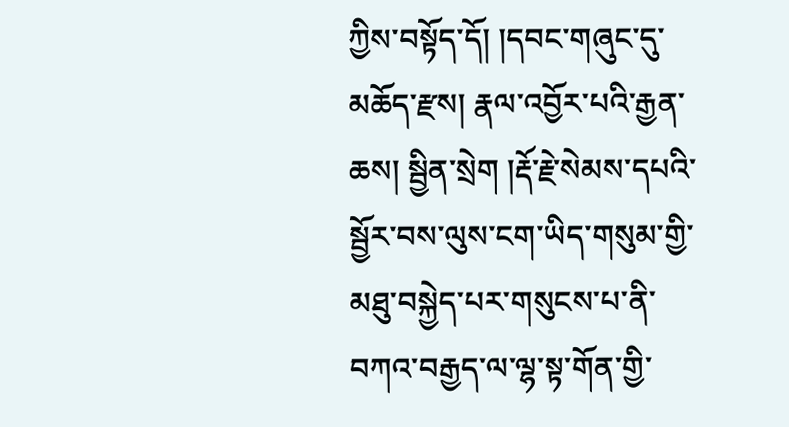ཀྱིས་བསྟོད་དོ། །དབང་གཞུང་དུ་མཆོད་རྫས། རྣལ་འབྱོར་པའི་རྒྱན་ཆས། སྦྱིན་སྲེག །རྡོ་རྗེ་སེམས་དཔའི་སྦྱོར་བས་ལུས་ངག་ཡིད་གསུམ་གྱི་མཐུ་བསྐྱེད་པར་གསུངས་པ་ནི་བཀའ་བརྒྱད་ལ་ལྷ་སྟ་གོན་གྱི་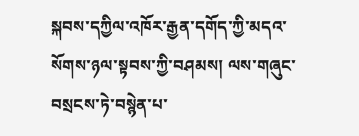སྐབས་དཀྱིལ་འཁོར་རྒྱན་དགོད་ཀྱི་མདའ་སོགས་ཉལ་སྟབས་ཀྱི་བཤམས། ལས་གཞུང་བསྲངས་ཏེ་བསྙེན་པ་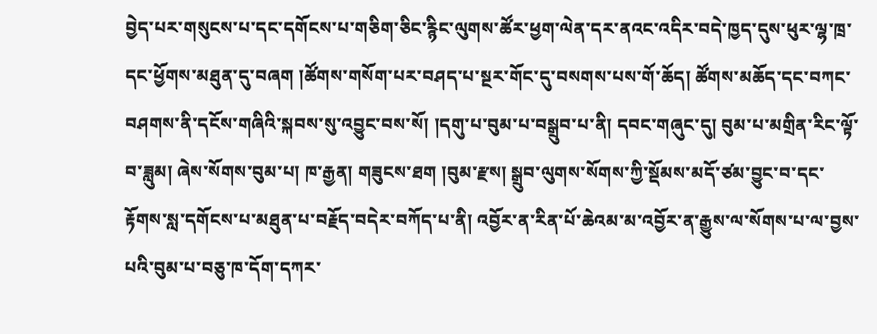བྱེད་པར་གསུངས་པ་དང་དགོངས་པ་གཅིག་ཅིང་རྙིང་ལུགས་ཚོར་ཕྱག་ལེན་དར་ནའང་འདིར་བདེ་ཁྱད་དུས་ཕུར་ལྷ་ཁྲ་དང་ཕྱོགས་མཐུན་དུ་བཞག །ཚོགས་གསོག་པར་བཤད་པ་སྔར་གོང་དུ་བསགས་པས་གོ་ཆོད། ཚོགས་མཆོད་དང་བཀང་བཤགས་ནི་དངོས་གཞིའི་སྐབས་སུ་འབྱུང་བས་སོ། །དགུ་པ་བུམ་པ་བསྒྲུབ་པ་ནི། དབང་གཞུང་དུ། བུམ་པ་མགྲིན་རིང་ལྟོ་བ་ཟླུམ། ཞེས་སོགས་བུམ་པ། ཁ་རྒྱན། གཟུངས་ཐག །བུམ་རྫས། སྒྲུབ་ལུགས་སོགས་ཀྱི་སྡོམས་མདོ་ཙམ་བྱུང་བ་དང་རྟོགས་སླ་དགོངས་པ་མཐུན་པ་བརྗོད་བདེར་བཀོད་པ་ནི། འབྱོར་ན་རིན་པོ་ཆེའམ་མ་འབྱོར་ན་རྒྱུས་ལ་སོགས་པ་ལ་བྱས་པའི་བུམ་པ་བཅུ་ཁ་དོག་དཀར་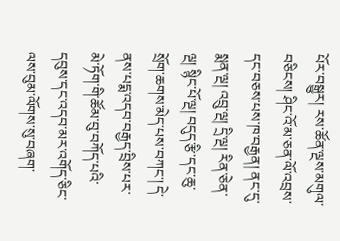པོར་བསྒྱུར། རས་ཚོན་ལྔས་མགུལ་བཅིངས། ཤིང་འོ་མ་ཅན་ལོ་འབྲས་དང་བཅས་པས་ཁ་བརྒྱན། ནང་དུ་སྨན་ལྔ། འབྲུ་ལྔ། དྲི་ལྔ། རིན་ཅེན་ལྔ། སྙིང་པོ་ལྔ། བདུད་རྩི་དང་ཆུ་སྲོག་ཆགས་མེད་པས་བཀང་། དེ་ནས་པདྨ་འདབ་བརྒྱད་བྲིས་པར་མེ་ཏོག་གི་ཚོམ་བུ་བཀོད་པའི་དབུས་དང་འདབ་མར་འགོད་ཅིང་ལས་བུམ་ལོགས་སུ་བཞག་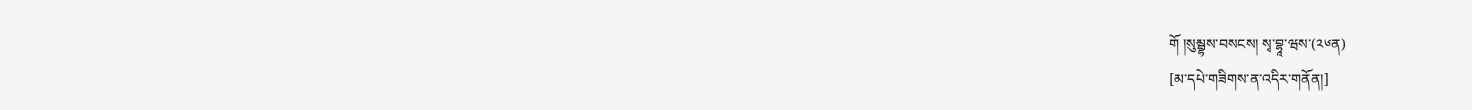གོ །སུམྦྷས་བསངས། སྭ་བྷཱ་ཝས་(༢༦ན)
[མ་དཔེ་གཟིགས་ན་འདིར་གནོན།]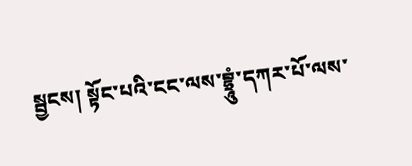སྦྱངས། སྟོང་པའི་ངང་ལས་བྷྲཱུཾ་དཀར་པོ་ལས་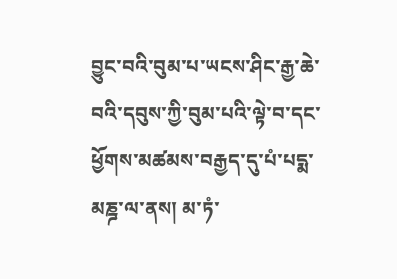བྱུང་བའི་བུམ་པ་ཡངས་ཤིང་རྒྱ་ཆེ་བའི་དབུས་ཀྱི་བུམ་པའི་ལྟེ་བ་དང་ཕྱོགས་མཚམས་བརྒྱད་དུ་པཾ་པདྨ་མཎྜ་ལ་ནས། མ་ཏཾ་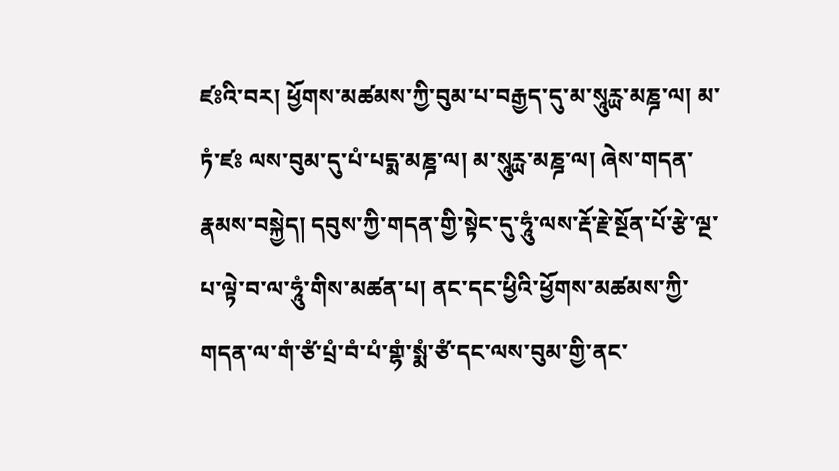ཛཿའི་བར། ཕྱོགས་མཚམས་ཀྱི་བུམ་པ་བརྒྱད་དུ་མ་སཱུཪྻ་མཎྜ་ལ། མ་ཏཾ་ཛཿ ལས་བུམ་དུ་པཾ་པདྨ་མཎྜ་ལ། མ་སཱུཪྻ་མཎྜ་ལ། ཞེས་གདན་རྣམས་བསྐྱེད། དབུས་ཀྱི་གདན་གྱི་སྟེང་དུ་ཧཱུཾ་ལས་རྡོ་རྗེ་སྔོན་པོ་རྩེ་ལྔ་པ་ལྟེ་བ་ལ་ཧཱུཾ་གིས་མཚན་པ། ནང་དང་ཕྱིའི་ཕྱོགས་མཚམས་ཀྱི་གདན་ལ་གཾ་ཙཾ་པྲཾ་བཾ་པཾ་གྷཾ་སྨཾ་ཙཾ་དང་ལས་བུམ་གྱི་ནང་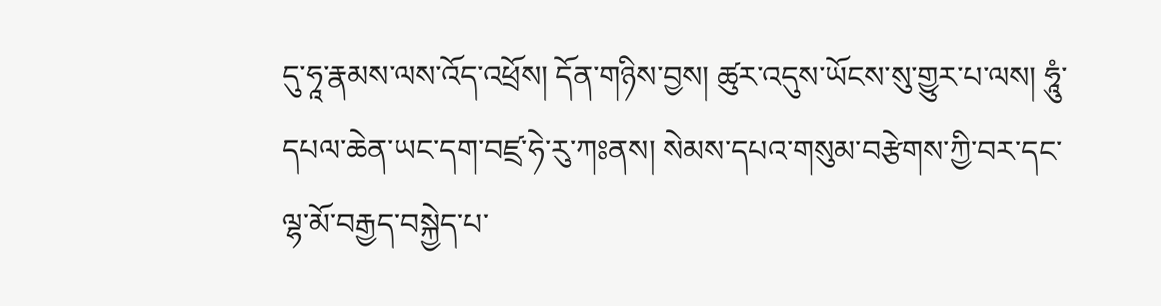དུ་ཧཱ་རྣམས་ལས་འོད་འཕྲོས། དོན་གཉིས་བྱས། ཚུར་འདུས་ཡོངས་སུ་གྱུར་པ་ལས། ཧཱུཾ་དཔལ་ཆེན་ཡང་དག་བཛྲ་ཧེ་རུ་ཀཿནས། སེམས་དཔའ་གསུམ་བརྩེགས་ཀྱི་བར་དང་ལྷ་མོ་བརྒྱད་བསྐྱེད་པ་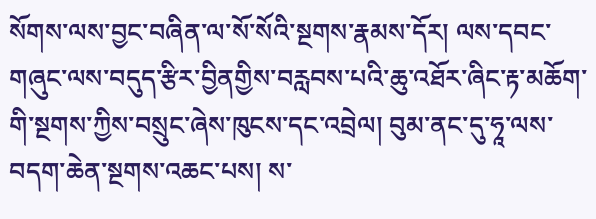སོགས་ལས་བྱང་བཞིན་ལ་སོ་སོའི་སྔགས་རྣམས་དོར། ལས་དབང་གཞུང་ལས་བདུད་རྩིར་བྱིནགྱིས་བརླབས་པའི་ཆུ་འཐོར་ཞིང་རྟ་མཆོག་གི་སྔགས་ཀྱིས་བསྲུང་ཞེས་ཁུངས་དང་འབྲེལ། བུམ་ནང་དུ་ཧཱ་ལས་བདག་ཆེན་སྔགས་འཆང་པས། ས་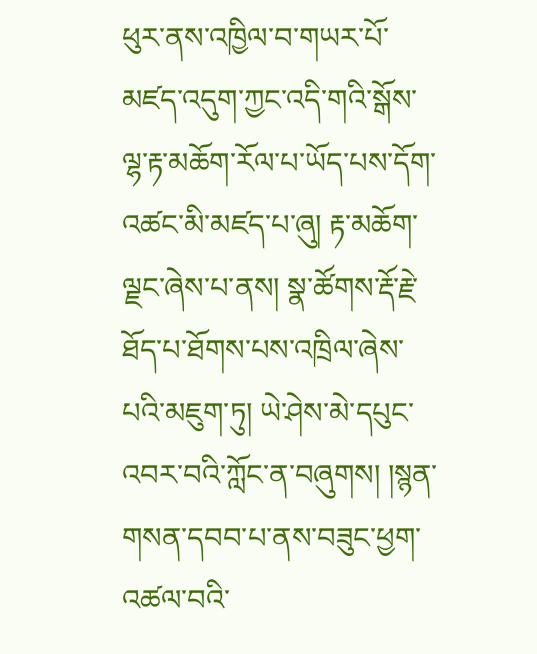ཕུར་ནས་འཁྱིལ་བ་གཡར་པོ་མཛད་འདུག་ཀྱང་འདི་གའི་སྒོས་ལྷ་རྟ་མཆོག་རོལ་པ་ཡོད་པས་དོག་འཚང་མི་མཛད་པ་ཞུ། རྟ་མཆོག་ལྗང་ཞེས་པ་ནས། སྣ་ཚོགས་རྡོ་རྗེ་ཐོད་པ་ཐོགས་པས་འཁྲིལ་ཞེས་པའི་མཇུག་ཏུ། ཡེ་ཤེས་མེ་དཔུང་འབར་བའི་ཀློང་ན་བཞུགས། །སྙན་གསན་དབབ་པ་ནས་བཟུང་ཕྱག་འཚལ་བའི་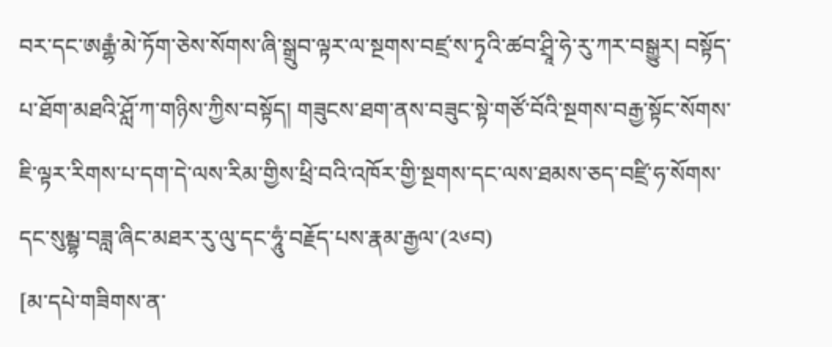བར་དང་ཨརྒྷཾ་མེ་ཏོག་ཅེས་སོགས་ཞི་སྒྲུབ་ལྟར་ལ་སྔགས་བཛྲ་ས་ཏྭའི་ཚབ་ཤྲཱི་ཧེ་རུ་ཀར་བསྒྱུར། བསྟོད་པ་ཐོག་མཐའི་ཤློ་ཀ་གཉིས་ཀྱིས་བསྟོད། གཟུངས་ཐག་ནས་བཟུང་སྟེ་གཙོ་བོའི་སྔགས་བརྒྱ་སྟོང་སོགས་ཇི་ལྟར་རིགས་པ་དག་དེ་ལས་རིམ་གྱིས་ཕྲི་བའི་འཁོར་གྱི་སྔགས་དང་ལས་ཐམས་ཅད་བཛྲི་ཧ་སོགས་དང་སུམྦྷ་བཟླ་ཞིང་མཐར་རུ་ལུ་དང་ཧཱུཾ་བརྗོད་པས་རྣམ་རྒྱལ་(༢༦བ)
[མ་དཔེ་གཟིགས་ན་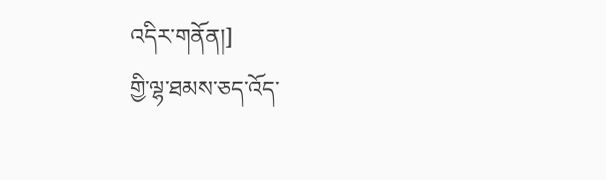འདིར་གནོན།]
གྱི་ལྷ་ཐམས་ཅད་འོད་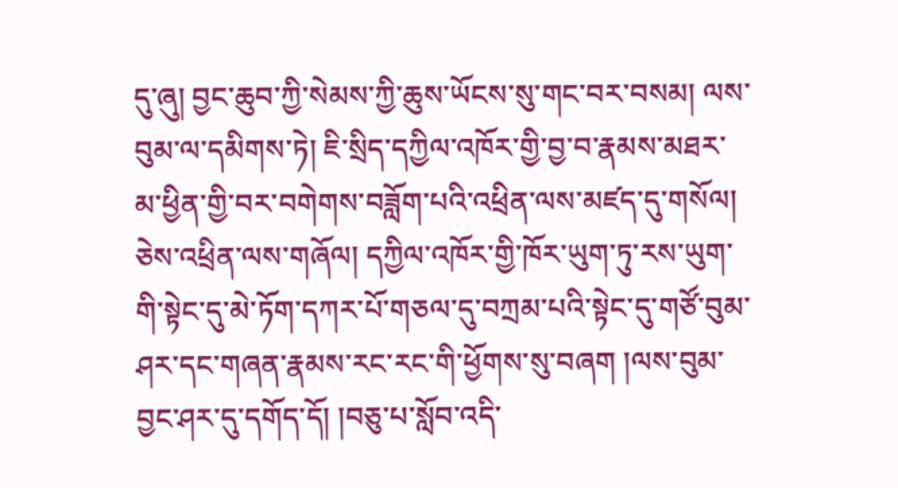དུ་ཞུ། བྱང་ཆུབ་ཀྱི་སེམས་ཀྱི་ཆུས་ཡོངས་སུ་གང་བར་བསམ། ལས་བུམ་ལ་དམིགས་ཏེ། ཇི་སྲིད་དཀྱིལ་འཁོར་གྱི་བྱ་བ་རྣམས་མཐར་མ་ཕྱིན་གྱི་བར་བགེགས་བཟློག་པའི་འཕྲིན་ལས་མཛད་དུ་གསོལ། ཅེས་འཕྲིན་ལས་གཞོལ། དཀྱིལ་འཁོར་གྱི་ཁོར་ཡུག་ཏུ་རས་ཡུག་གི་སྟེང་དུ་མེ་ཏོག་དཀར་པོ་གཅལ་དུ་བཀྲམ་པའི་སྟེང་དུ་གཙོ་བུམ་ཤར་དང་གཞན་རྣམས་རང་རང་གི་ཕྱོགས་སུ་བཞག །ལས་བུམ་བྱང་ཤར་དུ་དགོད་དོ། །བཅུ་པ་སློབ་འདི་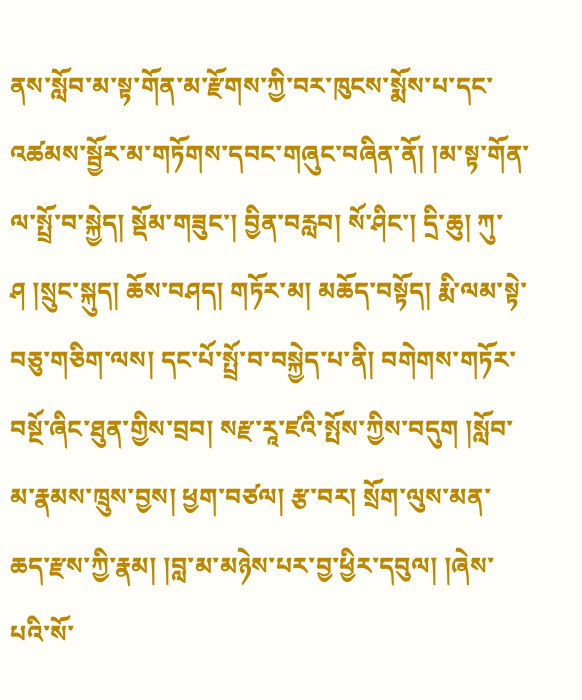ནས་སློབ་མ་སྟ་གོན་མ་རྫོགས་ཀྱི་བར་ཁུངས་སྨོས་པ་དང་འཚམས་སྦྱོར་མ་གཏོགས་དབང་གཞུང་བཞིན་ནོ། །མ་སྟ་གོན་ལ་སྤྲོ་བ་སྐྱེད། སྡོམ་གཟུང་། བྱིན་བརླབ། སོ་ཤིང་། དྲི་ཆུ། ཀུ་ཤ །སྲུང་སྐུད། ཆོས་བཤད། གཏོར་མ། མཆོད་བསྟོད། རྨི་ལམ་སྟེ་བཅུ་གཅིག་ལས། དང་པོ་སྤྲོ་བ་བསྐྱེད་པ་ནི། བགེགས་གཏོར་བསྔོ་ཞིང་ཐུན་གྱིས་བྲབ། སརྫ་རཱ་ཛའི་སྤོས་ཀྱིས་བདུག །སློབ་མ་རྣམས་ཁྲུས་བྱས། ཕྱག་བཙལ། རྩ་བར། སྲོག་ལུས་མན་ཆད་རྫས་ཀྱི་རྣམ། །བླ་མ་མཉེས་པར་བྱ་ཕྱིར་དབུལ། །ཞེས་པའི་སོ་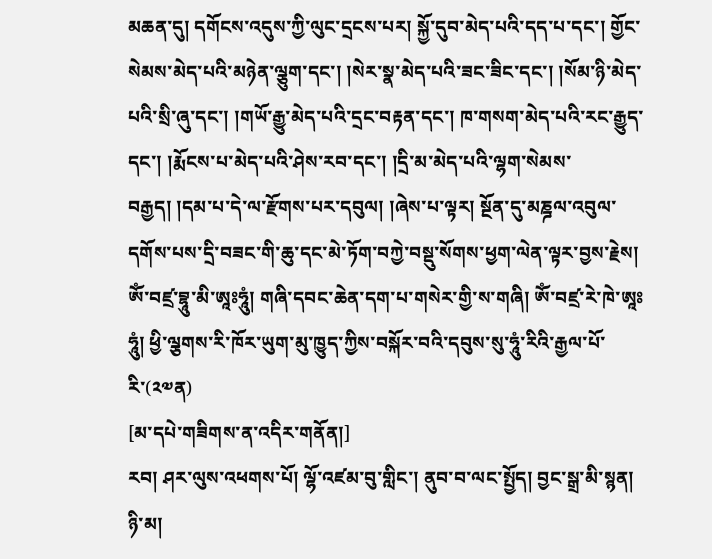མཆན་དུ། དགོངས་འདུས་ཀྱི་ལུང་དྲངས་པར། སྐྱོ་དུབ་མེད་པའི་དད་པ་དང་། གྱོང་སེམས་མེད་པའི་མཉེན་ལྕུག་དང་། །སེར་སྣ་མེད་པའི་ཟང་ཟིང་དང་། །སོམ་ཉི་མེད་པའི་སྲི་ཞུ་དང་། །གཡོ་རྒྱུ་མེད་པའི་དྲང་བརྟན་དང་། ཁ་གསག་མེད་པའི་རང་རྒྱུད་དང་། །རྨོངས་པ་མེད་པའི་ཤེས་རབ་དང་། །དྲི་མ་མེད་པའི་ལྷག་སེམས་བརྒྱད། །དམ་པ་དེ་ལ་རྫོགས་པར་དབུལ། །ཞེས་པ་ལྟར། སྔོན་དུ་མཎྜལ་འབུལ་དགོས་པས་དྲི་བཟང་གི་ཆུ་དང་མེ་ཏོག་བཀྱེ་བསྡུ་སོགས་ཕྱག་ལེན་ལྟར་བྱས་རྗེས། ཨོཾ་བཛྲ་བྷཱུ་མི་ཨཱཿཧཱུཾ། གཞི་དབང་ཆེན་དག་པ་གསེར་གྱི་ས་གཞི། ཨོཾ་བཛྲ་རེ་ཁེ་ཨཱཿཧཱུཾ། ཕྱི་ལྕགས་རི་ཁོར་ཡུག་མུ་ཁྱུད་ཀྱིས་བསྐོར་བའི་དབུས་སུ་ཧཱུཾ་རིའི་རྒྱལ་པོ་རི་(༢༧ན)
[མ་དཔེ་གཟིགས་ན་འདིར་གནོན།]
རབ། ཤར་ལུས་འཕགས་པོ། ལྷོ་འཛམ་བུ་གླིང་། ནུབ་བ་ལང་སྤྱོད། བྱང་སྒྲ་མི་སྙན། ཉི་མ།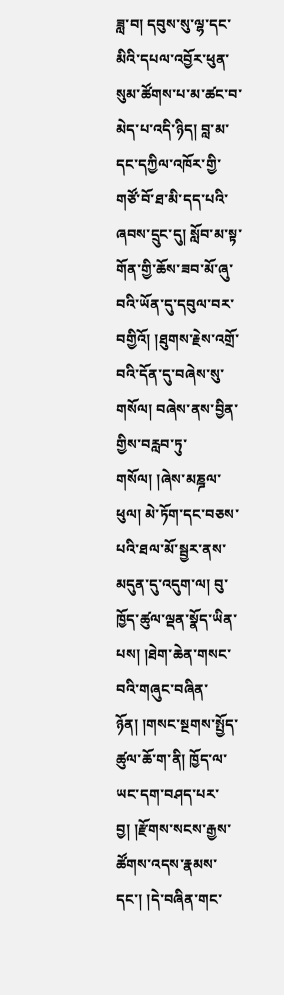ཟླ་བ། དབུས་སུ་ལྷ་དང་མིའི་དཔལ་འབྱོར་ཕུན་སུམ་ཚོགས་པ་མ་ཚང་བ་མེད་པ་འདི་ཉིད། བླ་མ་དང་དཀྱིལ་འཁོར་གྱི་གཙོ་བོ་ཐ་མི་དད་པའི་ཞབས་དྲུང་དུ། སློབ་མ་སྟ་གོན་གྱི་ཆོས་ཟབ་མོ་ཞུ་བའི་ཡོན་དུ་དབུལ་བར་བགྱིའོ། །ཐུགས་རྗེས་འགྲོ་བའི་དོན་དུ་བཞེས་སུ་གསོལ། བཞེས་ནས་བྱིན་གྱིས་བརླབ་ཏུ་གསོལ། །ཞེས་མཎྜལ་ཕུལ། མེ་ཏོག་དང་བཅས་པའི་ཐལ་མོ་སྦྱར་ནས་མདུན་དུ་འདུག་ལ། བུ་ཁྱོད་ཚུལ་ལྡན་སྣོད་ཡིན་པས། །ཐེག་ཆེན་གསང་བའི་གཞུང་བཞིན་ཉོན། །གསང་སྔགས་སྤྱོད་ཚུལ་ཆོ་ག་ནི། ཁྱོད་ལ་ཡང་དག་བཤད་པར་བྱ། །རྫོགས་སངས་རྒྱས་ཚོགས་འདས་རྣམས་དང་། །དེ་བཞིན་གང་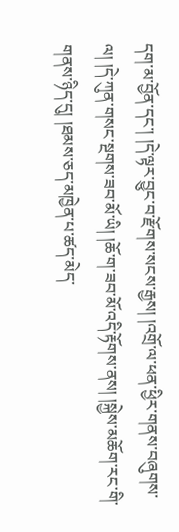དག་མ་བྱོན་དང་། །དེ་ལྟར་བྱུང་བ་རྫོགས་སངས་རྒྱས། །འགྲོ་ལ་ཕན་ཕྱིར་གནས་བཞུགས་ལ། །དེ་ཀུན་གསང་སྔགས་ཟབ་མོ་ཡི། །ཆོ་ག་ཟབ་མོ་འདི་རྟོགས་ནས། །སྐྱེས་མཆོག་རང་གི་གནས་ཉིད་དུ། །ཐམས་ཅད་མཁྱེན་པ་ཚད་མེད་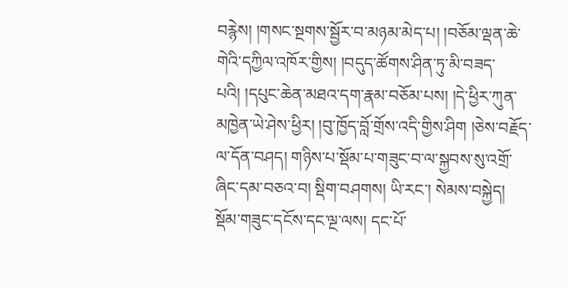བརྙེས། །གསང་སྔགས་སྦྱོར་བ་མཉམ་མེད་པ། །བཅོམ་ལྡན་ཆེ་གེའི་དཀྱིལ་འཁོར་གྱིས། །བདུད་ཚོགས་ཤིན་ཏུ་མི་བཟད་པའི། །དཔུང་ཆེན་མཐའ་དག་རྣམ་བཅོམ་པས། །དེ་ཕྱིར་ཀུན་མཁྱེན་ཡེ་ཤེས་ཕྱིར། །བུ་ཁྱོད་བློ་གྲོས་འདི་གྱིས་ཤིག །ཅེས་བརྗོད་ལ་དོན་བཤད། གཉིས་པ་སྡོམ་པ་གཟུང་བ་ལ་སྐྱབས་སུ་འགྲོ་ཞིང་དམ་བཅའ་བ། སྡིག་བཤགས། ཡི་རང་། སེམས་བསྐྱེད། སྡོམ་གཟུང་དངོས་དང་ལྔ་ལས། དང་པོ་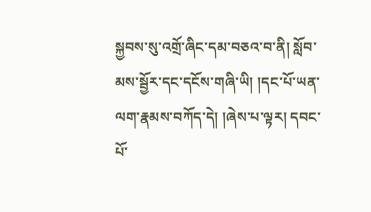སྐྱབས་སུ་འགྲོ་ཞིང་དམ་བཅའ་བ་ནི། སློབ་མས་སྦྱོར་དང་དངོས་གཞི་ཡི། །དང་པོ་ཡན་ལག་རྣམས་བཀོད་དེ། །ཞེས་པ་ལྟར། དབང་པོ་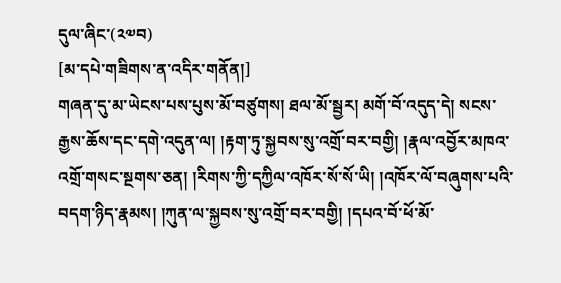དུལ་ཞིང་(༢༧བ)
[མ་དཔེ་གཟིགས་ན་འདིར་གནོན།]
གཞན་དུ་མ་ཡེངས་པས་པུས་མོ་བཙུགས། ཐལ་མོ་སྦྱར། མགོ་བོ་འདུད་དེ། སངས་རྒྱས་ཆོས་དང་དགེ་འདུན་ལ། །རྟག་ཏུ་སྐྱབས་སུ་འགྲོ་བར་བགྱི། །རྣལ་འབྱོར་མཁའ་འགྲོ་གསང་སྔགས་ཅན། །རིགས་ཀྱི་དཀྱིལ་འཁོར་སོ་སོ་ཡི། །འཁོར་ལོ་བཞུགས་པའི་བདག་ཉིད་རྣམས། །ཀུན་ལ་སྐྱབས་སུ་འགྲོ་བར་བགྱི། །དཔའ་བོ་ཕོ་མོ་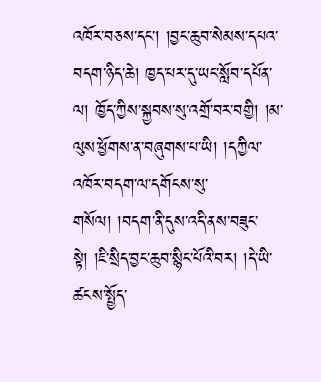འཁོར་བཅས་དང་། །བྱང་ཆུབ་སེམས་དཔའ་བདག་ཉིད་ཆེ། ཁྱད་པར་དུ་ཡང་སློབ་དཔོན་ལ། ཁྱོད་ཀྱིས་སྐྱབས་སུ་འགྲོ་བར་བགྱི། །མ་ལུས་ཕྱོགས་ན་བཞུགས་པ་ཡི། །དཀྱིལ་འཁོར་བདག་ལ་དགོངས་སུ་གསོལ། །བདག་ནི་དུས་འདི་ནས་བཟུང་སྟེ། །ཇི་སྲིད་བྱང་ཆུབ་སྙིང་པོའི་བར། །དེ་ཡི་ཚངས་སྤྱོད་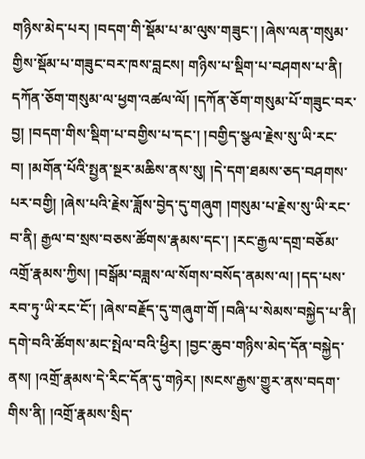གཉིས་མེད་པར། །བདག་གི་སྡོམ་པ་མ་ལུས་གཟུང་། །ཞེས་ལན་གསུམ་གྱིས་སྡོམ་པ་གཟུང་བར་ཁས་བླངས། གཉིས་པ་སྡིག་པ་བཤགས་པ་ནི། དཀོན་ཅོག་གསུམ་ལ་ཕྱག་འཚལ་ལོ། །དཀོན་ཅོག་གསུམ་པོ་གཟུང་བར་བྱ། །བདག་གིས་སྡིག་པ་བགྱིས་པ་དང་། །བགྱིད་སྩལ་རྗེས་སུ་ཡི་རང་བ། །མགོན་པོའི་སྤྱན་སྔར་མཆིས་ནས་སུ། །དེ་དག་ཐམས་ཅད་བཤགས་པར་བགྱི། །ཞེས་པའི་རྗེས་ཟློས་བྱེད་དུ་གཞུག །གསུམ་པ་རྗེས་སུ་ཡི་རང་བ་ནི། རྒྱལ་བ་སྲས་བཅས་ཚོགས་རྣམས་དང་། །རང་རྒྱལ་དགྲ་བཅོམ་འགྲོ་རྣམས་ཀྱིས། །བསྒོམ་བཟླས་ལ་སོགས་བསོད་ནམས་ལ། །དད་པས་རབ་ཏུ་ཡི་རང་ངོ་། །ཞེས་བརྗོད་དུ་གཞུག་གོ །བཞི་པ་སེམས་བསྐྱེད་པ་ནི། དགེ་བའི་ཚོགས་མང་སྤེལ་བའི་ཕྱིར། །བྱང་ཆུབ་གཉིས་མེད་དོན་བསྐྱེད་ནས། །འགྲོ་རྣམས་དེ་རིང་དོན་དུ་གཉེར། །སངས་རྒྱས་གྱུར་ནས་བདག་གིས་ནི། །འགྲོ་རྣམས་སྲིད་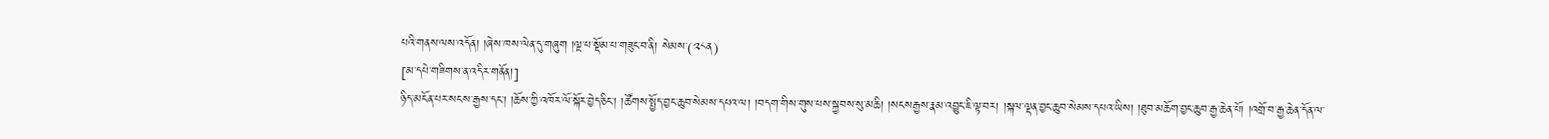པའི་གནས་ལས་འདོན། །ཞེས་ཁས་ལེན་དུ་གཞུག །ལྔ་པ་སྡོམ་པ་གཟུང་བ་ནི། སེམས་(༢༨ན)
[མ་དཔེ་གཟིགས་ན་འདིར་གནོན།]
ཉིད་མངོན་པར་སངས་རྒྱས་དང་། །ཆོས་ཀྱི་འཁོར་ལོ་སྐོར་བྱེད་ཅིང་། །ཚོགས་སྤྱོད་བྱང་ཆུབ་སེམས་དཔའ་ལ། །བདག་གིས་གུས་པས་སྐྱབས་སུ་མཆི། །སངསརྒྱས་རྣམ་འབྱུང་ཇི་ལྟ་བར། །སྐལ་ལྡན་བྱང་ཆུབ་སེམས་དཔའ་ཡིས། །ཐུབ་མཆོག་བྱང་ཆུབ་རྒྱ་ཆེན་པོ། །འགྲོ་བ་རྒྱ་ཆེན་དོན་ལ་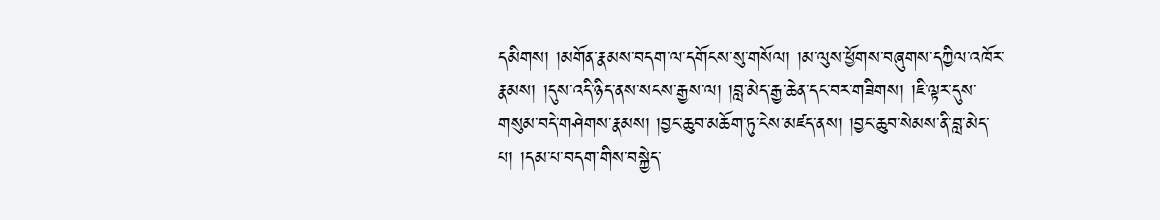དམིགས། །མགོན་རྣམས་བདག་ལ་དགོངས་སུ་གསོལ། །མ་ལུས་ཕྱོགས་བཞུགས་དཀྱིལ་འཁོར་རྣམས། །དུས་འདི་ཉིད་ནས་སངས་རྒྱས་ལ། །བླ་མེད་རྒྱ་ཆེན་དང་བར་གཟིགས། །ཇི་ལྟར་དུས་གསུམ་བདེ་གཤེགས་རྣམས། །བྱང་ཆུབ་མཆོག་ཏུ་ངེས་མཛད་ནས། །བྱང་ཆུབ་སེམས་ནི་བླ་མེད་པ། །དམ་པ་བདག་གིས་བསྐྱེད་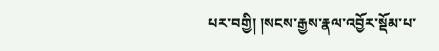པར་བགྱི། །སངས་རྒྱས་རྣལ་འབྱོར་སྡོམ་པ་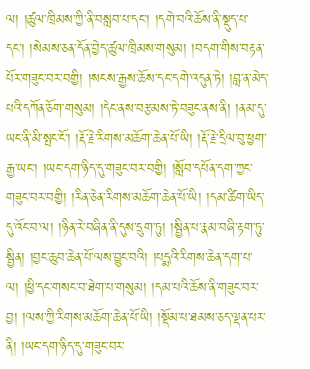ལ། །ཚུལ་ཁྲིམས་ཀྱི་ནི་བསླབ་པ་དང་། །དགེ་བའི་ཆོས་ནི་སྡུད་པ་དང་། །སེམས་ཅན་དོན་བྱེད་ཚུལ་ཁྲིམས་གསུམ། །བདག་གིས་བརྟན་པོར་གཟུང་བར་བགྱི། །སངས་རྒྱས་ཆོས་དང་དགེ་འདུན་ཏེ། །བླ་ན་མེད་པའི་དཀོན་ཅོག་གསུམ། །དེང་ནས་བརྩམས་ཏེ་བཟུང་ནས་ནི། །ནམ་དུ་ཡང་ནི་མི་སྤང་ངོ་། །རྡོ་རྗེ་རིགས་མཆོག་ཆེན་པོ་ཡི། །རྡོ་རྗེ་དྲིལ་བུ་ཕྱག་རྒྱ་ཡང་། །ཡང་དག་ཉིད་དུ་གཟུང་བར་བགྱི། །སློབ་དཔོན་དག་ཀྱང་གཟུང་བར་བགྱི། །རིན་ཅེན་རིགས་མཆོག་ཆེན་པོ་ཡི། །དམ་ཚིག་ཡིད་དུ་འོང་བ་ལ། །ཉིན་རེ་བཞིན་ནི་དུས་དྲུག་ཏུ། །སྦྱིན་པ་རྣམ་བཞི་རྟག་ཏུ་སྦྱིན། །བྱང་ཆུབ་ཆེན་པོ་ལས་བྱུང་བའི། །པདྨའི་རིགས་ཆེན་དག་པ་ལ། །ཕྱི་དང་གསང་བ་ཐེག་པ་གསུམ། །དམ་པའི་ཆོས་ནི་གཟུང་བར་བྱ། །ལས་ཀྱི་རིགས་མཆོག་ཆེན་པོ་ཡི། །སྡོམ་པ་ཐམས་ཅད་ལྡན་པར་ནི། །ཡང་དག་ཉིད་དུ་གཟུང་བར་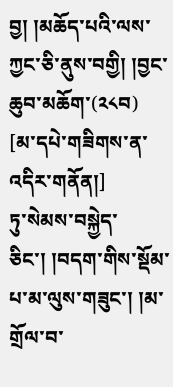བྱ། །མཆོད་པའི་ལས་ཀྱང་ཅི་ནུས་བགྱི། །བྱང་ཆུབ་མཆོག་(༢༨བ)
[མ་དཔེ་གཟིགས་ན་འདིར་གནོན།]
ཏུ་སེམས་བསྐྱེད་ཅིང་། །བདག་གིས་སྡོམ་པ་མ་ལུས་གཟུང་། །མ་གྲོལ་བ་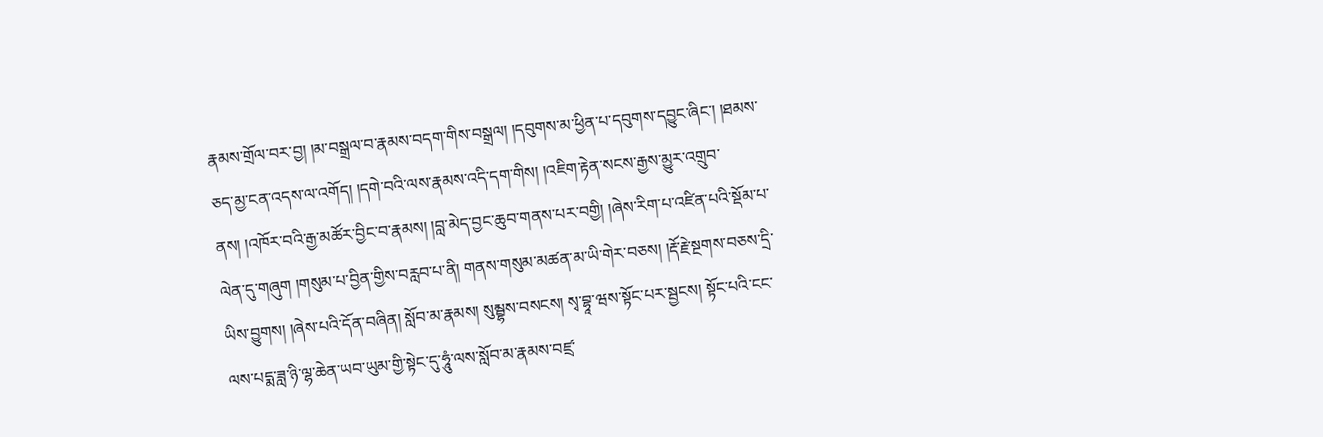རྣམས་གྲོལ་བར་བྱ། །མ་བསྒྲལ་བ་རྣམས་བདག་གིས་བསྒྲལ། །དབུགས་མ་ཕྱིན་པ་དབུགས་དབྱུང་ཞིང་། །ཐམས་ཅད་མྱ་ངན་འདས་ལ་འགོད། །དགེ་བའི་ལས་རྣམས་འདི་དག་གིས། །འཇིག་རྟེན་སངས་རྒྱས་མྱུར་འགྲུབ་ནས། །འཁོར་བའི་རྒྱ་མཚོར་བྱིང་བ་རྣམས། །བླ་མེད་བྱང་ཆུབ་གནས་པར་བགྱི། །ཞེས་རིག་པ་འཛིན་པའི་སྡོམ་པ་ལེན་དུ་གཞུག །གསུམ་པ་བྱིན་གྱིས་བརླབ་པ་ནི། གནས་གསུམ་མཚན་མ་ཡི་གེར་བཅས། །རྡོ་རྗེ་སྔགས་བཅས་དྲི་ཡིས་བྱུགས། །ཞེས་པའི་དོན་བཞིན། སློབ་མ་རྣམས། སུམྦྷས་བསངས། སྭ་བྷཱ་ཝས་སྟོང་པར་སྦྱངས། སྟོང་པའི་ངང་ལས་པདྨ་ཟླ་ཉི་ལྷ་ཆེན་ཡབ་ཡུམ་གྱི་སྟེང་དུ་ཧཱུཾ་ལས་སློབ་མ་རྣམས་བཛྲ་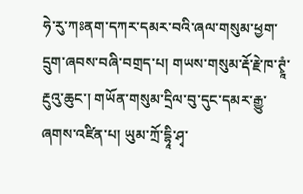ཧེ་རུ་ཀཿནག་དཀར་དམར་བའི་ཞལ་གསུམ་ཕྱག་དྲུག་ཞབས་བཞི་བགྲད་པ། གཡས་གསུམ་རྡོ་རྗེ་ཁ་ཊྭཱཾ་རྔུའུ་ཆུང་། གཡོན་གསུམ་དྲིལ་བུ་དུང་དམར་རྒྱུ་ཞགས་འཛིན་པ། ཡུམ་ཀྲོ་དྷཱི་ཤྭ་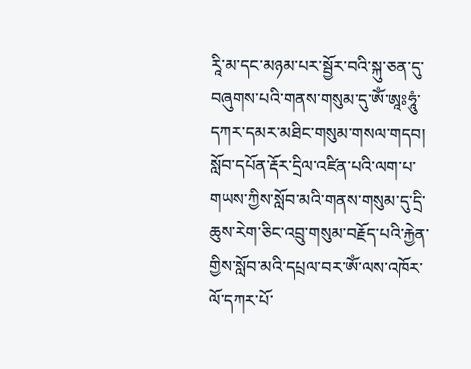རཱི་མ་དང་མཉམ་པར་སྦྱོར་བའི་སྐུ་ཅན་དུ་བཞུགས་པའི་གནས་གསུམ་དུ་ཨོཾ་ཨཱཿཧཱུཾ་དཀར་དམར་མཐིང་གསུམ་གསལ་གདབ། སློབ་དཔོན་རྡོར་དྲིལ་འཛིན་པའི་ལག་པ་གཡས་ཀྱིས་སློབ་མའི་གནས་གསུམ་དུ་དྲི་ཆུས་རེག་ཅིང་འབྲུ་གསུམ་བརྗོད་པའི་རྐྱེན་གྱིས་སློབ་མའི་དཔྲལ་བར་ཨོཾ་ལས་འཁོར་ལོ་དཀར་པོ་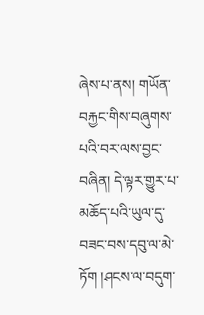ཞེས་པ་ནས། གཡོན་བརྐྱང་གིས་བཞུགས་པའི་བར་ལས་བྱང་བཞིན། དེ་ལྟར་གྱུར་པ་མཆོད་པའི་ཡུལ་དུ་བཟང་བས་དབུ་ལ་མེ་ཏོག །ཤངས་ལ་བདུག་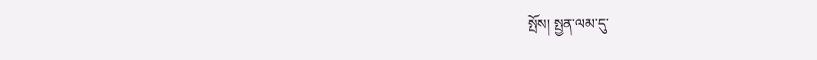སྤོས། སྤྱན་ལམ་དུ་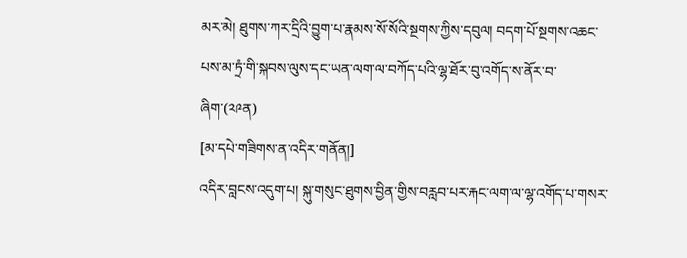མར་མེ། ཐུགས་ཀར་དྲིའི་བྱུག་པ་རྣམས་སོ་སོའི་སྔགས་ཀྱིས་དབུལ། བདག་པོ་སྔགས་འཆང་པས་མ་ཏྲཾ་གི་སྐབས་ལུས་དང་ཡན་ལག་ལ་བཀོད་པའི་ལྷ་ཐོར་བུ་འགོད་ས་ནོར་བ་ཞིག་(༢༩ན)
[མ་དཔེ་གཟིགས་ན་འདིར་གནོན།]
འདིར་བླངས་འདུག་པ། སྐུ་གསུང་ཐུགས་བྱིན་གྱིས་བརླབ་པར་རྐང་ལག་ལ་ལྷ་འགོད་པ་གསར་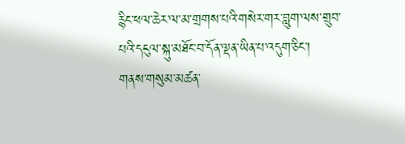རྙིང་ཕལ་ཆེར་ལ་མ་གྲགས་པའི་གསེར་གར་བླུག་ལས་གྲུབ་པའི་དངུལ་སྐུ་མཐོང་བ་དོན་ལྡན་ཡིན་པ་འདུག་ཅིང་། གནས་གསུམ་མཚན་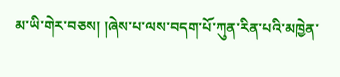མ་ཡི་གེར་བཅས། །ཞེས་པ་ལས་བདག་པོ་ཀུན་རིན་པའི་མཁྱེན་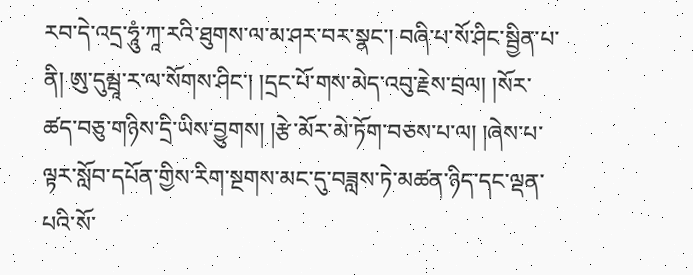རབ་དེ་འདྲ་ཧཱུཾ་ཀཱ་རའི་ཐུགས་ལ་མ་ཤར་བར་སྣང་། བཞི་པ་སོ་ཤིང་སྦྱིན་པ་ནི། ཨུ་དུམྦཱ་ར་ལ་སོགས་ཤིང་། །དྲང་པོ་གས་མེད་འབུ་རྗེས་བྲལ། །སོར་ཚད་བཅུ་གཉིས་དྲི་ཡིས་བྱུགས། །རྩེ་མོར་མེ་ཏོག་བཅས་པ་ལ། །ཞེས་པ་ལྟར་སློབ་དཔོན་གྱིས་རིག་སྔགས་མང་དུ་བཟླས་ཏེ་མཚན་ཉིད་དང་ལྡན་པའི་སོ་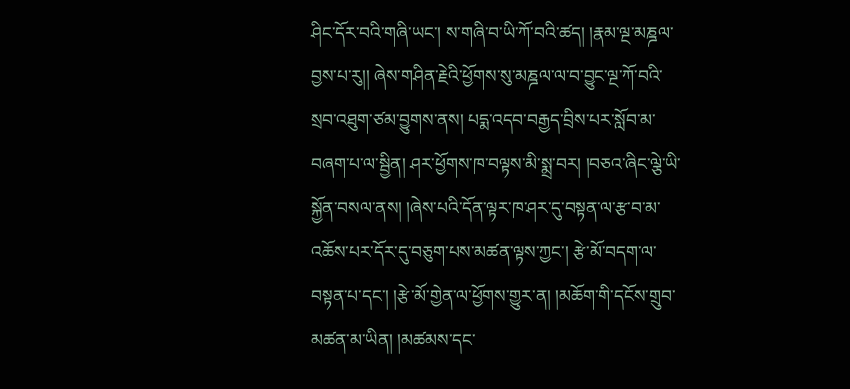ཤིང་དོར་བའི་གཞི་ཡང་། ས་གཞི་བ་ཡི་ཀོ་བའི་ཚད། །རྣམ་ལྔ་མཎྜལ་བྱས་པ་རུ།། ཞེས་གཤིན་རྗེའི་ཕྱོགས་སུ་མཎྜལ་ལ་བ་བྱུང་ལྔ་ཀོ་བའི་སྲབ་འཐུག་ཙམ་བྱུགས་ནས། པདྨ་འདབ་བརྒྱད་བྲིས་པར་སློབ་མ་བཞག་པ་ལ་སྦྱིན། ཤར་ཕྱོགས་ཁ་བལྟས་མི་སྨྲ་བར། །བཅའ་ཞིང་ལྕེ་ཡི་སྐྱོན་བསལ་ནས། །ཞེས་པའི་དོན་ལྟར་ཁ་ཤར་དུ་བསྟན་ལ་རྩ་བ་མ་འཆོས་པར་དོར་དུ་བཅུག་པས་མཚན་ལྟས་ཀྱང་། རྩེ་མོ་བདག་ལ་བསྟན་པ་དང་། །རྩེ་མོ་གྱེན་ལ་ཕྱོགས་གྱུར་ན། །མཆོག་གི་དངོས་གྲུབ་མཚན་མ་ཡིན། །མཚམས་དང་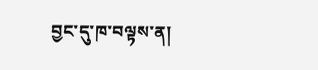བྱང་དུ་ཁ་བལྟས་ན།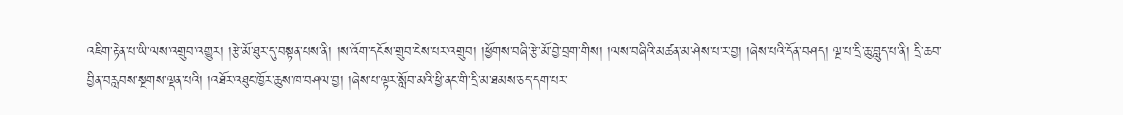འཇིག་རྟེན་པ་ཡི་ལས་འགྲུབ་འགྱུར། །རྩེ་མོ་ཐུར་དུ་བསྟན་པས་ནི། །ས་འོག་དངོས་གྲུབ་ངེས་པར་འགྲུབ། །ཕྱོགས་བཞི་རྩེ་མོ་བྱེ་བྲག་གིས། །ལས་བཞིའི་མཚན་མ་ཤེས་པ་ར་བྱ། །ཞེས་པའི་དོན་བཤད། ལྔ་པ་དྲི་ཆུ་བླུད་པ་ནི། དྲི་ཆབ་བྱིན་བརླབས་སྔགས་ལྡན་པའི། །འཐོར་འཐུང་ཁྱོར་ཆུས་ཁ་བཤལ་བྱ། །ཞེས་པ་ལྟར་སློབ་མའི་ཕྱི་ནང་གི་དྲི་མ་ཐམས་ཅད་དག་པར་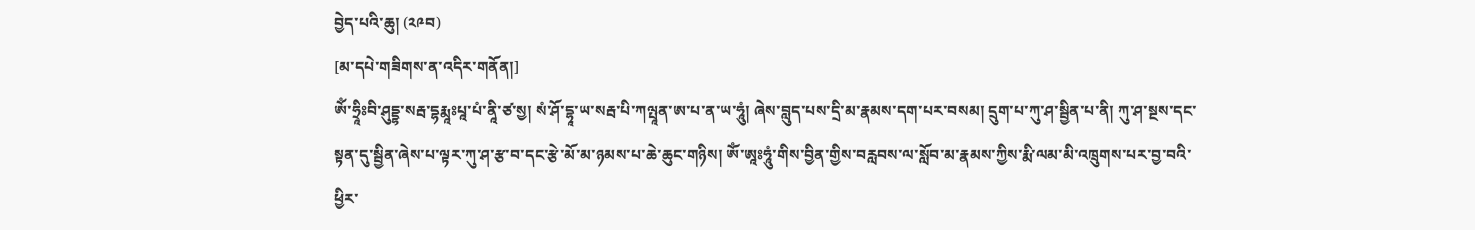བྱེད་པའི་ཆུ། (༢༩བ)
[མ་དཔེ་གཟིགས་ན་འདིར་གནོན།]
ཨོཾ་ཧྲཱིཿབི་ཤུདྡྷ་སརྦ་དྷརྨཱཿཔཱ་པཾ་ནཱི་ཙ་སྱ། སཾ་ཤོ་དྷཱ་ཡ་སརྦ་པི་ཀལྤཱན་ཨ་པ་ན་ཡ་ཧཱུཾ། ཞེས་བླུད་པས་དྲི་མ་རྣམས་དག་པར་བསམ། དྲུག་པ་ཀུ་ཤ་སྦྱིན་པ་ནི། ཀུ་ཤ་སྔས་དང་སྟན་དུ་སྦྱིན་ཞེས་པ་ལྟར་ཀུ་ཤ་རྩ་བ་དང་རྩེ་མོ་མ་ཉམས་པ་ཆེ་ཆུང་གཉིས། ཨོཾ་ཨཱཿཧཱུཾ་གིས་བྱིན་གྱིས་བརླབས་ལ་སློབ་མ་རྣམས་ཀྱིས་རྨི་ལམ་མི་འཁྲུགས་པར་བྱ་བའི་ཕྱིར་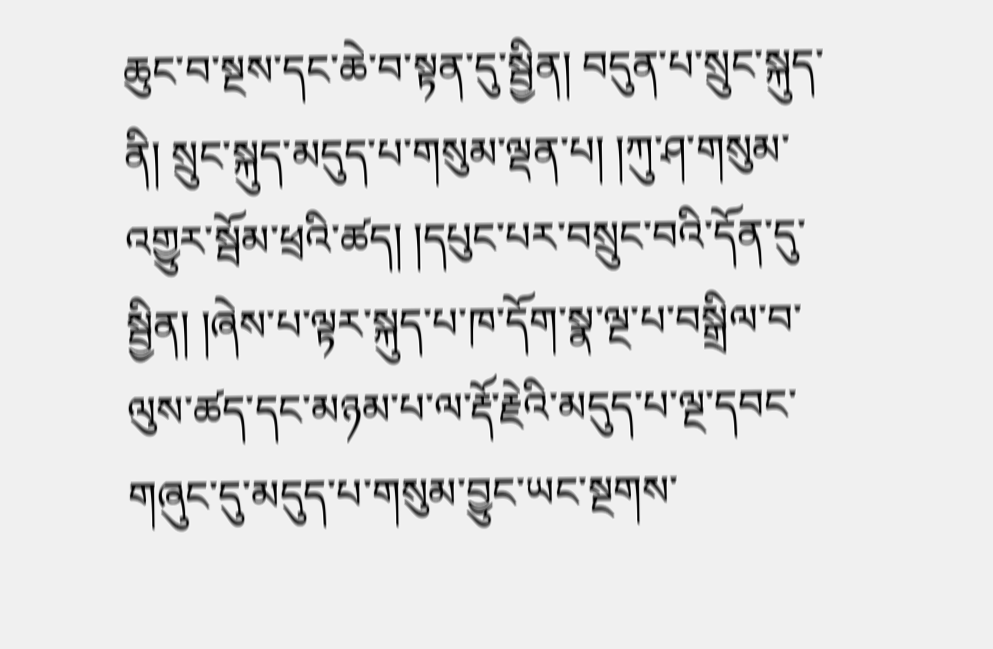ཆུང་བ་སྔས་དང་ཆེ་བ་སྟན་དུ་སྦྱིན། བདུན་པ་སྲུང་སྐུད་ནི། སྲུང་སྐུད་མདུད་པ་གསུམ་ལྡན་པ། །ཀུ་ཤ་གསུམ་འགྱུར་སྦོམ་ཕྲའི་ཚད། །དཔུང་པར་བསྲུང་བའི་དོན་དུ་སྦྱིན། །ཞེས་པ་ལྟར་སྐུད་པ་ཁ་དོག་སྣ་ལྔ་པ་བསྒྲིལ་བ་ལུས་ཚད་དང་མཉམ་པ་ལ་རྡོ་རྗེའི་མདུད་པ་ལྔ་དབང་གཞུང་དུ་མདུད་པ་གསུམ་བྱུང་ཡང་སྔགས་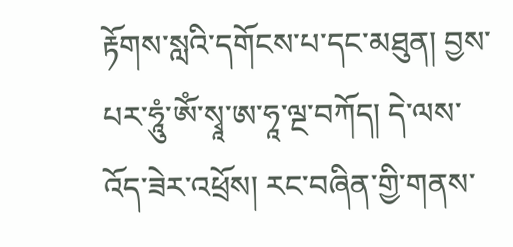རྟོགས་སླའི་དགོངས་པ་དང་མཐུན། བྱས་པར་ཧཱུཾ་ཨོཾ་སྭཱ་ཨ་ཧཱ་ལྔ་བཀོད། དེ་ལས་འོད་ཟེར་འཕྲོས། རང་བཞིན་གྱི་གནས་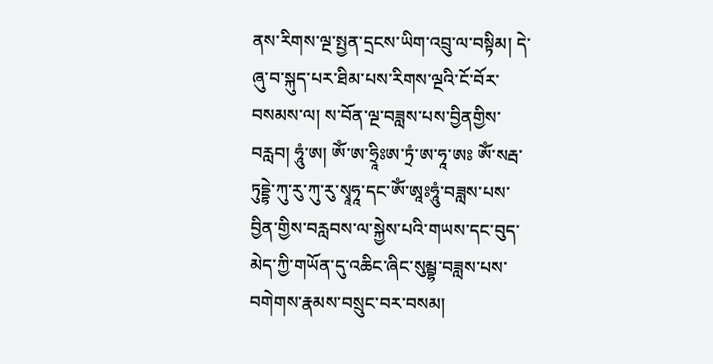ནས་རིགས་ལྔ་སྤྱན་དྲངས་ཡིག་འབྲུ་ལ་བསྟིམ། དེ་ཞུ་བ་སྐུད་པར་ཐིམ་པས་རིགས་ལྔའི་ངོ་བོར་བསམས་ལ། ས་བོན་ལྔ་བཟླས་པས་བྱིནགྱིས་བརླབ། ཧཱུཾ་ཨ། ཨོཾ་ཨ་ཧྲཱིཿཨ་ཏྲཾ་ཨ་ཧཱ་ཨཿ ཨོཾ་སརྦ་ཏུདྡྷེ་ཀུ་རུ་ཀུ་རུ་སྭཱཧཱ་དང་ཨོཾ་ཨཱཿཧཱུཾ་བཟླས་པས་བྱིན་གྱིས་བརླབས་ལ་སྐྱེས་པའི་གཡས་དང་བུད་མེད་ཀྱི་གཡོན་དུ་འཆིང་ཞིང་སུམྦྷ་བཟླས་པས་བགེགས་རྣམས་བསྲུང་བར་བསམ།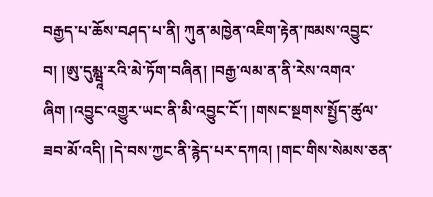བརྒྱད་པ་ཆོས་བཤད་པ་ནི། ཀུན་མཁྱེན་འཇིག་རྟེན་ཁམས་འབྱུང་བ། །ཨུ་དུམྺཱ་རའི་མེ་ཏོག་བཞིན། །བརྒྱ་ལམ་ན་ནི་རེས་འགའ་ཞིག །འབྱུང་འགྱུར་ཡང་ནི་མི་འབྱུང་ངོ་། །གསང་སྔགས་སྤྱོད་ཚུལ་ཟབ་མོ་འདི། །དེ་བས་ཀྱང་ནི་རྙེད་པར་དཀའ། །གང་གིས་སེམས་ཅན་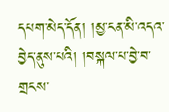དཔག་མེད་དོན། །མྱ་ངན་མི་འདའ་བྱེད་ནུས་པའི། །བསྐལ་པ་བྱེ་བ་གྲངས་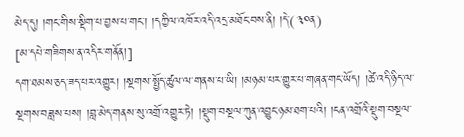མེད་དུ། །གང་གིས་སྡིག་པ་བྱས་པ་གང་། །དཀྱིལ་འཁོར་འདི་འདྲ་མཐོང་བས་ནི། །དེ་(༣༠ན)
[མ་དཔེ་གཟིགས་ན་འདིར་གནོན།]
དག་ཐམས་ཅད་ཟད་པར་འགྱུར། །སྔགས་སྤྱོད་ཚུལ་ལ་གནས་པ་ཡི། །མཉམ་པར་གྱུར་པ་གཞན་གང་ཡོད། །ཚེ་འདི་ཉིད་ལ་སྔགས་བཟླས་པས། །བླ་མེད་གནས་སུ་འགྲོ་འགྱུར་ཏེ། །སྡུག་བསྔལ་ཀུན་འབྱུང་ཉམ་ཐག་པའི། །ངན་འགྲོའི་སྡུག་བསྔལ་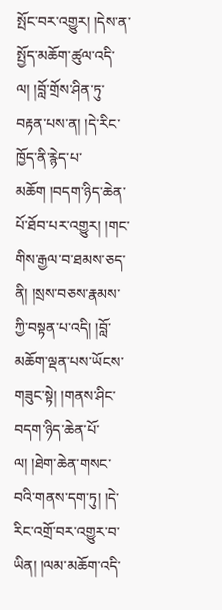སྤོང་བར་འགྱུར། །དེས་ན་སྤྱོད་མཆོག་ཚུལ་འདི་ལ། །བློ་གྲོས་ཤིན་ཏུ་བརྟན་པས་ན། །དེ་རིང་ཁྱོད་ནི་རྙེད་པ་མཆོག །བདག་ཉིད་ཆེན་པོ་ཐོབ་པར་འགྱུར། །གང་གིས་རྒྱལ་བ་ཐམས་ཅད་ནི། །སྲས་བཅས་རྣམས་ཀྱི་བསྟན་པ་འདི། །བློ་མཆོག་ལྡན་པས་ཡོངས་གཟུང་སྟེ། །གནས་ཤིང་བདག་ཉིད་ཆེན་པོ་ལ། །ཐེག་ཆེན་གསང་བའི་གནས་དག་ཏུ། །དེ་རིང་འགྲོ་བར་འགྱུར་བ་ཡིན། །ལམ་མཆོག་འདི་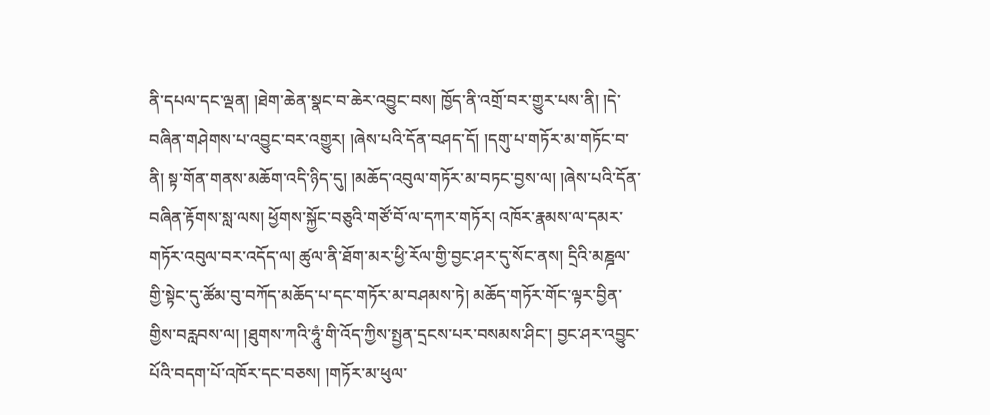ནི་དཔལ་དང་ལྡན། །ཐེག་ཆེན་སྣང་བ་ཆེར་འབྱུང་བས། ཁྱོད་ནི་འགྲོ་བར་གྱུར་པས་ནི། །དེ་བཞིན་གཤེགས་པ་འབྱུང་བར་འགྱུར། །ཞེས་པའི་དོན་བཤད་དོ། །དགུ་པ་གཏོར་མ་གཏོང་བ་ནི། སྟ་གོན་གནས་མཆོག་འདི་ཉིད་དུ། །མཆོད་འབུལ་གཏོར་མ་བཏང་བྱས་ལ། །ཞེས་པའི་དོན་བཞིན་རྟོགས་སླ་ལས། ཕྱོགས་སྐྱོང་བཅུའི་གཙོ་བོ་ལ་དཀར་གཏོར། འཁོར་རྣམས་ལ་དམར་གཏོར་འབུལ་བར་འདོད་ལ། ཚུལ་ནི་ཐོག་མར་ཕྱི་རོལ་གྱི་བྱང་ཤར་དུ་སོང་ནས། དྲིའི་མཎྜལ་གྱི་སྟེང་དུ་ཚོམ་བུ་བཀོད་མཆོད་པ་དང་གཏོར་མ་བཤམས་ཏེ། མཆོད་གཏོར་གོང་ལྟར་བྱིན་གྱིས་བརླབས་ལ། །ཐུགས་ཀའི་ཧཱུཾ་གི་འོད་ཀྱིས་སྤྱན་དྲངས་པར་བསམས་ཤིང་། བྱང་ཤར་འབྱུང་པོའི་བདག་པོ་འཁོར་དང་བཅས། །གཏོར་མ་ཕུལ་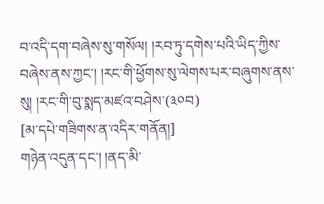བ་འདི་དག་བཞེས་སུ་གསོལ། །རབ་ཏུ་དགེས་པའི་ཡིད་ཀྱིས་བཞེས་ནས་ཀྱང་། །རང་གི་ཕྱོགས་སུ་ལེགས་པར་བཞུགས་ནས་སུ། །རང་གི་བུ་སྨད་མཛའ་བཤེས་(༣༠བ)
[མ་དཔེ་གཟིགས་ན་འདིར་གནོན།]
གཉེན་འདུན་དང་། །ནད་མི་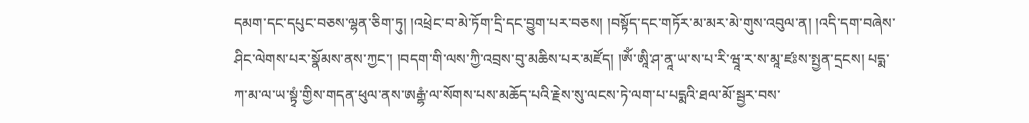དམག་དང་དཔུང་བཅས་ལྷན་ཅིག་ཏུ། །འཕྲེང་བ་མེ་ཏོག་དྲི་དང་བྱུག་པར་བཅས། །བསྟོད་དང་གཏོར་མ་མར་མེ་གུས་འབུལ་ན། །འདི་དག་བཞེས་ཤིང་ལེགས་པར་སྣོམས་ནས་ཀྱང་། །བདག་གི་ལས་ཀྱི་འབྲས་བུ་མཆིས་པར་མཛོད། །ཨོཾ་ཨཱི་ཤ་ནཱ་ཡ་ས་པ་རི་ཝཱ་ར་ས་མཱ་ཛཿས་སྤྱན་དྲངས། པདྨ་ཀ་མ་ལ་ཡ་སྟྭཾ་གྱིས་གདན་ཕུལ་ནས་ཨརྒྷཾ་ལ་སོགས་པས་མཆོད་པའི་རྗེས་སུ་ལངས་ཏེ་ལག་པ་པདྨའི་ཐལ་མོ་སྦྱར་བས་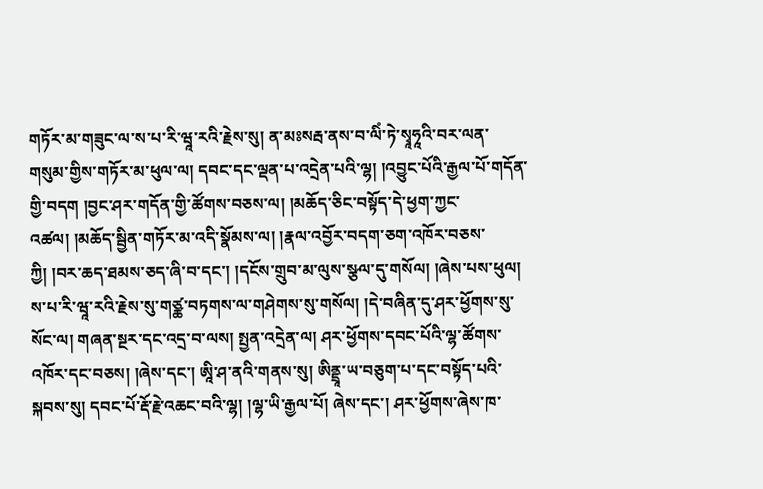གཏོར་མ་གཟུང་ལ་ས་པ་རི་ཝཱ་རའི་རྗེས་སུ། ན་མཿསརྦ་ནས་བ་ལིཾ་ཏེ་སྭཱཧཱའི་བར་ལན་གསུམ་གྱིས་གཏོར་མ་ཕུལ་ལ། དབང་དང་ལྡན་པ་འདྲེན་པའི་ལྷ། །འབྱུང་པོའི་རྒྱལ་པོ་གདོན་གྱི་བདག །བྱང་ཤར་གདོན་གྱི་ཚོགས་བཅས་ལ། །མཆོད་ཅིང་བསྟོད་དེ་ཕྱག་ཀྱང་འཚལ། །མཆོད་སྦྱིན་གཏོར་མ་འདི་སྣོམས་ལ། །རྣལ་འབྱོར་བདག་ཅག་འཁོར་བཅས་ཀྱི། །བར་ཆད་ཐམས་ཅད་ཞི་བ་དང་། །དངོས་གྲུབ་མ་ལུས་སྩལ་དུ་གསོལ། །ཞེས་པས་ཕུལ། ས་པ་རི་ཝཱ་རའི་རྗེས་སུ་གཙྪ་བཏགས་ལ་གཤེགས་སུ་གསོལ། །དེ་བཞིན་དུ་ཤར་ཕྱོགས་སུ་སོང་ལ། གཞན་སྔར་དང་འདྲ་བ་ལས། སྤྱན་འདྲེན་ལ། ཤར་ཕྱོགས་དབང་པོའི་ལྷ་ཚོགས་འཁོར་དང་བཅས། །ཞེས་དང་། ཨཱི་ཤ་ནའི་གནས་སུ། ཨིནྡྲཱ་ཡ་བཅུག་པ་དང་བསྟོད་པའི་སྐབས་སུ། དབང་པོ་རྡོ་རྗེ་འཆང་བའི་ལྷ། །ལྷ་ཡི་རྒྱལ་པོ། ཞེས་དང་། ཤར་ཕྱོགས་ཞེས་ཁ་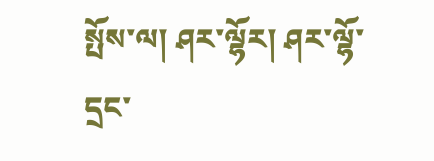སྤོས་ལ། ཤར་ལྷོར། ཤར་ལྷོ་དྲང་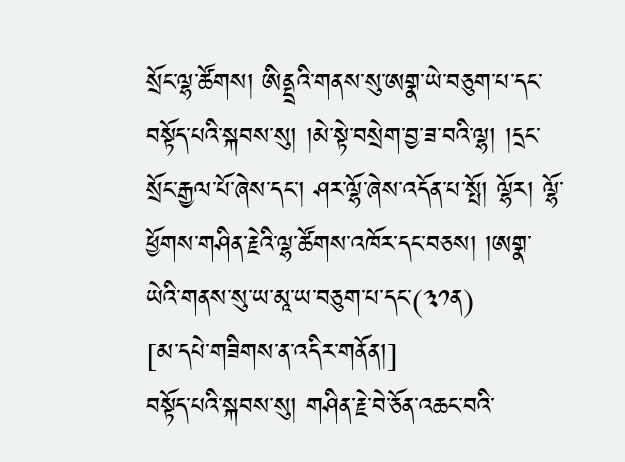སྲོང་ལྷ་ཚོགས། ཨིནྡྲའི་གནས་སུ་ཨགྣ་ཡེ་བཅུག་པ་དང་བསྟོད་པའི་སྐབས་སུ། །མེ་སྟེ་བསྲེག་བྱ་ཟ་བའི་ལྷ། །དྲང་སྲོང་རྒྱལ་པོ་ཞེས་དང་། ཤར་ལྷོ་ཞེས་འདོན་པ་སྤོ། ལྷོར། ལྷོ་ཕྱོགས་གཤིན་རྗེའི་ལྷ་ཚོགས་འཁོར་དང་བཅས། །ཨགྣ་ཡེའི་གནས་སུ་ཡ་མཱ་ཡ་བཅུག་པ་དང་(༣༡ན)
[མ་དཔེ་གཟིགས་ན་འདིར་གནོན།]
བསྟོད་པའི་སྐབས་སུ། གཤིན་རྗེ་བེ་ཅོན་འཆང་བའི་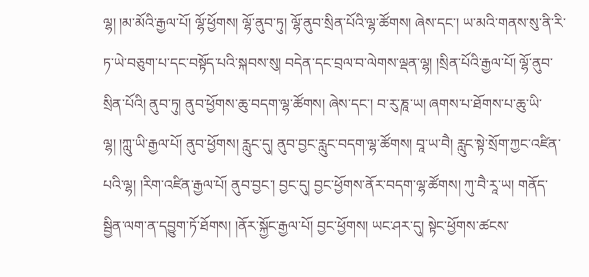ལྷ། །མ་མོའི་རྒྱལ་པོ། ལྷོ་ཕྱོགས། ལྷོ་ནུབ་ཏུ། ལྷོ་ནུབ་སྲིན་པོའི་ལྷ་ཚོགས། ཞེས་དང་། ཡ་མའི་གནས་སུ་ནི་རི་ཏ་ཡེ་བཅུག་པ་དང་བསྟོད་པའི་སྐབས་སུ། བདེན་དང་བྲལ་བ་ལེགས་ལྡན་ལྷ། །སྲིན་པོའི་རྒྱལ་པོ། ལྷོ་ནུབ་སྲིན་པོའི། ནུབ་ཏུ། ནུབ་ཕྱོགས་ཆུ་བདག་ལྷ་ཚོགས། ཞེས་དང་། བ་རུ་ཎཱ་ཡ། ཞགས་པ་ཐོགས་པ་ཆུ་ཡི་ལྷ། །ཀླུ་ཡི་རྒྱལ་པོ། ནུབ་ཕྱོགས། རླུང་དུ། ནུབ་བྱང་རླུང་བདག་ལྷ་ཚོགས། བཱ་ཡ་བཻ། རླུང་སྟེ་སྲོག་ཀྱང་འཛིན་པའི་ལྷ། །རིག་འཛིན་རྒྱལ་པོ། ནུབ་བྱང་། བྱང་དུ། བྱང་ཕྱོགས་ནོར་བདག་ལྷ་ཚོགས། ཀུ་བཻ་རཱ་ཡ། གནོད་སྦྱིན་ལག་ན་དབྱུག་ཏོ་ཐོགས། །ནོར་སྐྱོང་རྒྱལ་པོ། བྱང་ཕྱོགས། ཡང་ཤར་དུ། སྟེང་ཕྱོགས་ཚངས་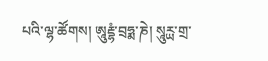པའི་ལྷ་ཚོགས། ཨཱུརྡྷཾ་བྲཧྨ་ཎེ། སཱུཪྻ་གྲ་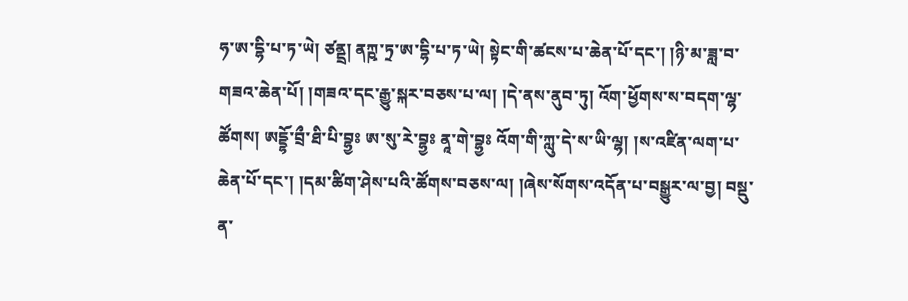ཧ་ཨ་དྷི་པ་ཏ་ཡེ། ཙནྡྲ། ནཀྵ་ཏྲ་ཨ་དྷི་པ་ཏ་ཡེ། སྟེང་གི་ཚངས་པ་ཆེན་པོ་དང་། །ཉི་མ་ཟླ་བ་གཟའ་ཆེན་པོ། །གཟའ་དང་རྒྱུ་སྐར་བཅས་པ་ལ། །དེ་ནས་ནུབ་ཏུ། འོག་ཕྱོགས་ས་བདག་ལྷ་ཚོགས། ཨདྡྷོ་བྲྀ་ཐི་པི་བྷྱཿ ཨ་སུ་རེ་བྷྱཿ ནཱ་གེ་བྷྱཿ འོག་གི་ཀླུ་དེ་ས་ཡི་ལྷ། །ས་འཛིན་ལག་པ་ཆེན་པོ་དང་། །དམ་ཚིག་ཤེས་པའི་ཚོགས་བཅས་ལ། །ཞེས་སོགས་འདོན་པ་བསྒྱུར་ལ་བྱ། བསྡུ་ན་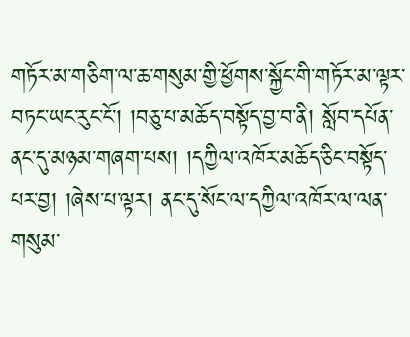གཏོར་མ་གཅིག་ལ་ཆ་གསུམ་གྱི་ཕྱོགས་སྐྱོང་གི་གཏོར་མ་ལྟར་བཏང་ཡང་རུང་ངོ་། །བཅུ་པ་མཆོད་བསྟོད་བྱ་བ་ནི། སློབ་དཔོན་ནང་དུ་མཉམ་གཞག་པས། །དཀྱིལ་འཁོར་མཆོད་ཅིང་བསྟོད་པར་བྱ། །ཞེས་པ་ལྟར། ནང་དུ་སོང་ལ་དཀྱིལ་འཁོར་ལ་ལན་གསུམ་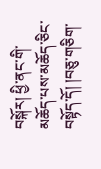བསྐོར། ཕྱི་ནང་གི་མཆོད་པས་མཆོད་ཅིང་བསྟོད་དོ། །བཅུ་གཅིག་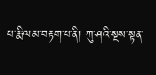པ་རྨི་ལམ་བརྟག་པ་ནི། ཀུ་ཤའི་སྔས་སྟན་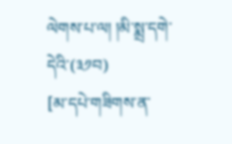ལེགས་པ་ལ། །མི་སྨྲ་དགེ་དེའི་(༣༡བ)
[མ་དཔེ་གཟིགས་ན་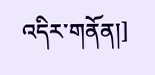འདིར་གནོན།]